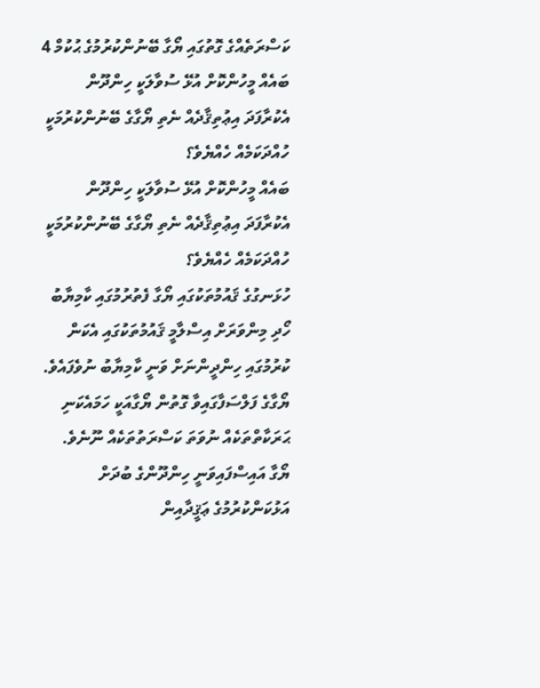ކަސްރަތެއްގެ ގޮތުގައި ޔޯގާ ބޭނުންކުރުމުގެ ޙުކުމް 4
ބައެއް މީހުންކޮށް އުޅޭ ސުވާލަކީ ހިންދޫން އެކުރާފަދަ އިޢުތިޤާދެއް ނެތި ޔޯގާގެ ބޭނުންކުރުމަކީ ހުއްދަކަމެއް ހެއްޔެވެ؟
ބައެއް މީހުންކޮށް އުޅޭ ސުވާލަކީ ހިންދޫން އެކުރާފަދަ އިޢުތިޤާދެއް ނެތި ޔޯގާގެ ބޭނުންކުރުމަކީ ހުއްދަކަމެއް ހެއްޔެވެ؟
ހުޅަނގުގެ ޤައުމުތަކުގައި ޔޯގާ ފެތުރުމުގައި ކާމިޔާބު ހޯދި މިންވަރަށް އިސްލާމީ ޤައުމުތަކުގައި އެކަން ކުރުމުގައި ހިންދީންނަށް ވަނީ ކާމިޔާބު ނުވެފައެވެ.
ޔޯގާގެ ފަލްސަފާގައިވާ ގޮތުން ޔޯގާއަކީ ހަމައެކަނި ޙަރަކާތްތަކެއް ނުވަތަ ކަސްރަތުތަކެއް ނޫނެވެ.
ޔޯގާ އައިސްފައިވަނީ ހިންދޫންގެ ބުދަށް އަޅުކަންކުރުމުގެ ޢަޤީދާއިން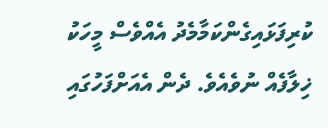ކުރިފަޅައިގެންކަމާމެދު އެއްވެސް މީހަކު ޚިލާފެއް ނުވެއެވެ. ދެން އެއަށްފަހުގައި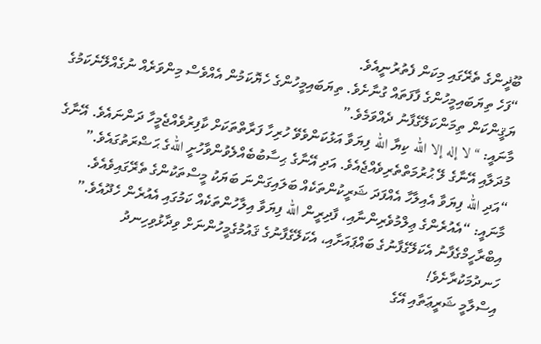ބޫޛީންގެ ތެރޭގައި މިކަން ފެތުރުނީއެވެ.
“ފަހެ ތިޔަބައިމީހުންގެ ފާފަތައް ގުނާށެވެ. ތިޔަބައިމީހުންގެ ހެޔޮކަމުން އެއްވެސް މިންވަރެއް ނުގެއްލޭނެކަމުގެ ޔަޤީންކަން ތިމަންކަލޭގެފާނު ދެއްވަމެވެ.”
މާނައީ: “لا إله إلا الله ކިޔާ الله ފިޔަވާ އަޅުކަންވެވޭ ހުރިހާ ފަރާތްތަކަށް ކާފިރުވެއްޖެމީހާ ދަންނައެވެ. އޭނާގެ މުދަލާއި އޭނާގެ ލޭ ޙުރުމަތްތެރިވެއްޖެއެވެ. އަދި އޭނާގެ ޙިސާބުބެއްލެވުންވާހުށީ اللهގެ ޙަޟްރަތުގައެވެ.”
“އަދި الله ފިޔަވާ އެއިލާހާ އެއްފަދަ ޝަރީކުންތަކެއް ބަލައިގަންނަ ބަޔަކު މީސްތަކުންގެ ތެރޭގައިވެއެވެ.
މާނައީ: “އެއުރެންގެ ޢިލްމުވެރިންނާއި، ފާދިރީން الله ފިޔަވާ އިލާހުންތަކެއް ކަމުގައި އެއުރެން ހެދޫއެވެ.”
އިބްރާހީމްގެފާނު އެކަލޭގެފާނުގެ ބައްޕައަށާއި، އެކަލޭގެފާނުގެ ޤައުމުގެމީހުންނަށް ވިދާޅުވިހިނދު ހަނދުމަކުރާށެވެ!
އިސްލާމީ ޝަރީޢަތާއި އޭގެ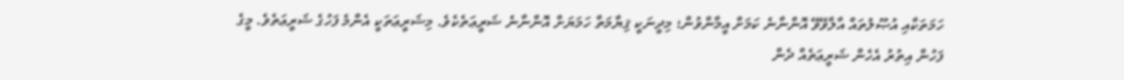ހަމަތަކާއި އުޞޫލުތައް އާލާވޭވޭ އޮންނާނެ ކަމަށް އީމާންވުން؛ މިދީނަކީ ޤިޔާމަތާ ހަމަޔަށް އޮންނާނެ ޝަރީޢަތެކެވެ. މިޝަރީޢަތަކީ އެންމެ ފަހުގެ ޝަރީޢަތެވެ. މީގެ ފަހުން އިތުރު އެހެން ޝަރީޢަތެއް ދެން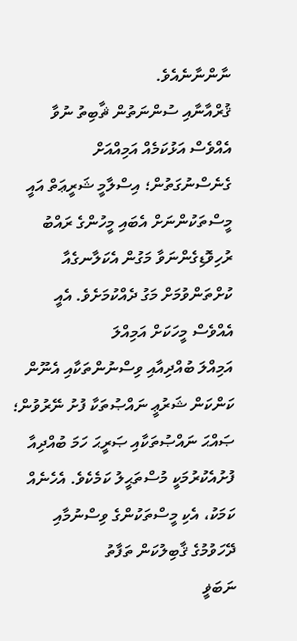ނާންނާނެއެވެ.
ޤުރްއާނާއި ސުންނަތުން ޘާބިތު ނުވާ އެއްވެސް އަޅުކަމެއް އަމިއްއަށް ގެނެސްނުގަތުން؛ އިސްލާމީ ޝަރީޢަތް އައީ މީސްތަކުންނަށް އެބައި މީހުންގެ ރައްބު ރުހިވޮޑިގެންނަވާ މަގުން އެކަލާނގެއާ ކުށްތަންވުމަށް މަގު ދެއްކުމަށެވެ. އެއީ އެއްވެސް މީހަކަށް އަމިއްލަ
އަމިއްލަ ބުއްދިއާއި ވިސްނުންތަކާއި އެނޫން ކަންކަން ޝަރުޢީ ނައްޞުތަކާ ފުށު ނޭރުވުން؛ ޞައްޙަ ނައްޞުތަކާއި ޞަރީޙަ ހަމަ ބުއްދިއާ ފުށުއެކުރުމަކީ މުސްތަޙީލު ކަމެކެވެ. އެހެނެއް ކަމަކު، އެކި މީސްތަކުންގެ ވިސްނުމާއި ދޭހަވުމުގެ ޤާބިލުކަން ތަފާތު
ނަބަޥީ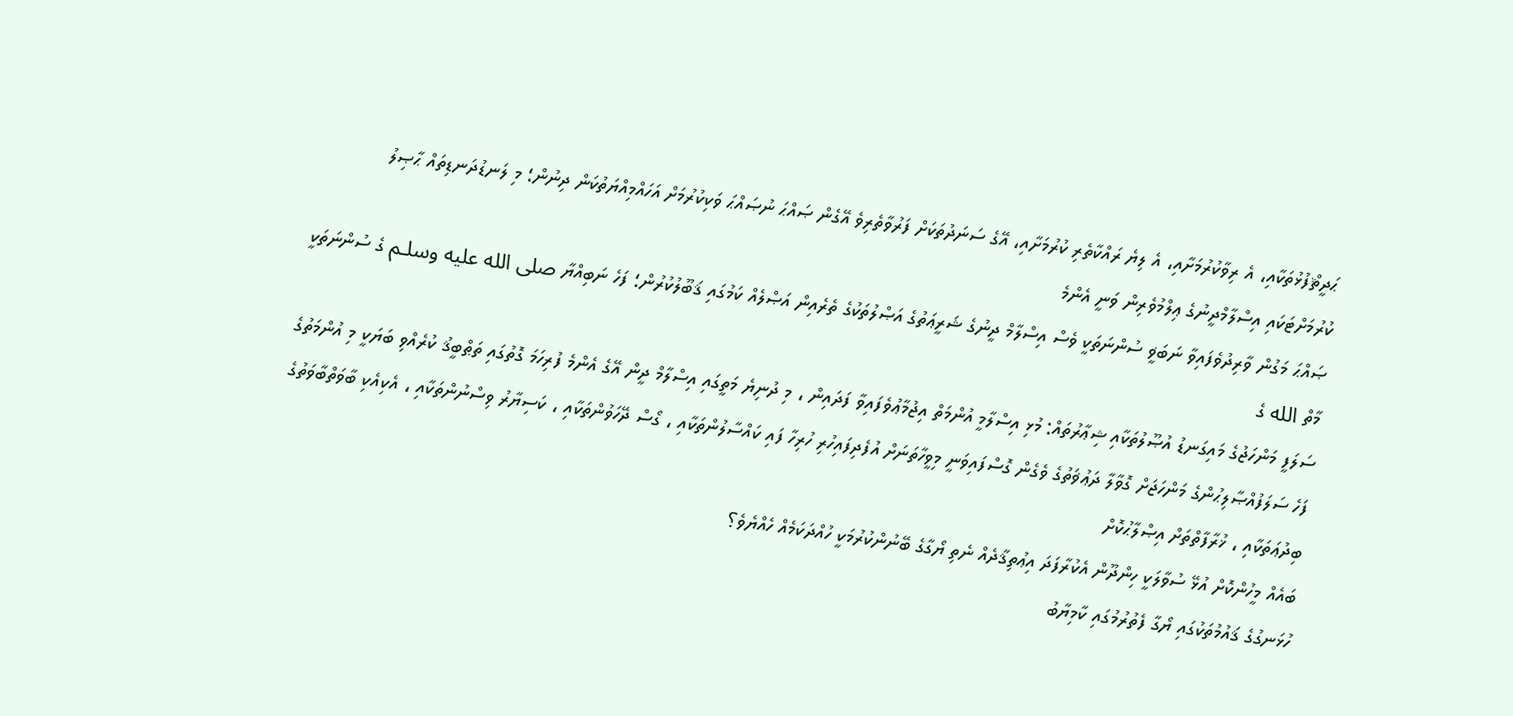ޙަދީޘްފުޅުތަކާއި، އެ ރިވާކުރުމަށާއި، އެ ލިޔެ ރައްކާތެރި ކުރުމަށާއި، އޭގެ ސަނަދުތަކަށް ފަރުވާތެރިވެ އޭގެން ޞައްޙަ ނުޞައްޙަ ވަކިކުރުމަށް އަހައްމިއްޔަތުކަން ދިނުން؛ މި ލަނޑުދަނޑިތައް ޙާޞިލު ކުރުމަށްޓަކައި އިސްލާމްދީނުގެ ޢިލްމުވެރިން ވަނީ އެންމެ
ޞައްޙަ މަގުން ވާރިދުވެފައިވާ ނަބަޥީ ސުންނަތަކީ ވެސް އިސްލާމް ދީނުގެ ޝަރީޢަތުގެ އަޞްލުތަކުގެ ތެރެއިން އަޞްލެއް ކަމުގައި ޤަބޫލުކުރުން؛ ފަހެ ނަބިއްޔާ صلى الله عليه وسلـم ގެ ސުންނަތަކީ މާތް الله ގެ
ސަލަފީ މަންހަޖުގެ މައިގަނޑު އުޞޫލުތަކާއި ޝިޢާރުތައް: މުޅި އިސްލާމީ އުންމަތް އިޖުމާޢުވެފައިވާ ފަދައިން ، މި ދުނިޔެ މަތީގައި އިސްލާމް ދީން އޭގެ އެންމެ ފުރިހަމަ ގޮތުގައި ތަޠްބީޤު ކުރެއްވި ބަޔަކީ މި އުންމަތުގެ
ފަހެ ސަލަފުއްޞާލިޙުންގެ މަންހަޖަށް ގޮވާލާ ދަޢުޥަތުގެ ވެގެން ގޮސްފައިވަނީ މިވީހާތަނަށް އުފެދިފައިހުރި ހުރިހާ ފައި ކައްސާލުންތަކާއި ، ގޯސް ދޭހަވުންތަކާއި ، ކަސިޔާރު ވިސްނުންތަކާއި ، އެކިއެކި ބާވަތްބާވަތުގެ ބިދުޢަތަކާއި ، ޚުރާފާތްތަށް އިޞްލާޙުކޮށް
ބައެއް މީހުންކޮށް އުޅޭ ސުވާލަކީ ހިންދޫން އެކުރާފަދަ އިޢުތިޤާދެއް ނެތި ޔޯގާގެ ބޭނުންކުރުމަކީ ހުއްދަކަމެއް ހެއްޔެވެ؟
ހުޅަނގުގެ ޤައުމުތަކުގައި ޔޯގާ ފެތުރުމުގައި ކާމިޔާބު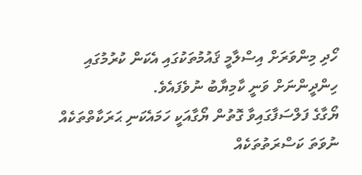ހޯދި މިންވަރަށް އިސްލާމީ ޤައުމުތަކުގައި އެކަން ކުރުމުގައި ހިންދީންނަށް ވަނީ ކާމިޔާބު ނުވެފައެވެ.
ޔޯގާގެ ފަލްސަފާގައިވާ ގޮތުން ޔޯގާއަކީ ހަމައެކަނި ޙަރަކާތްތަކެއް ނުވަތަ ކަސްރަތުތަކެއް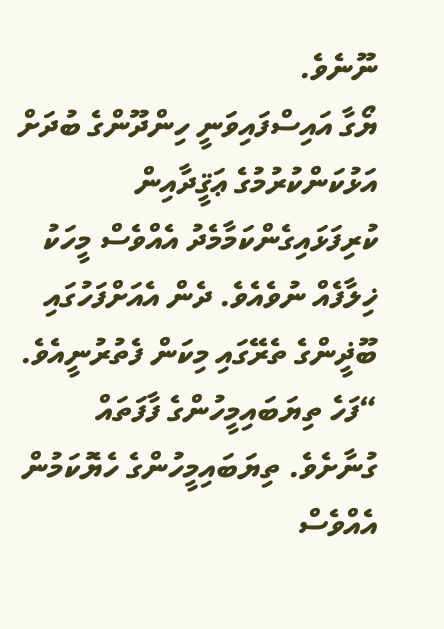ނޫނެވެ.
ޔޯގާ އައިސްފައިވަނީ ހިންދޫންގެ ބުދަށް އަޅުކަންކުރުމުގެ ޢަޤީދާއިން ކުރިފަޅައިގެންކަމާމެދު އެއްވެސް މީހަކު ޚިލާފެއް ނުވެއެވެ. ދެން އެއަށްފަހުގައި ބޫޛީންގެ ތެރޭގައި މިކަން ފެތުރުނީއެވެ.
“ފަހެ ތިޔަބައިމީހުންގެ ފާފަތައް ގުނާށެވެ. ތިޔަބައިމީހުންގެ ހެޔޮކަމުން އެއްވެސް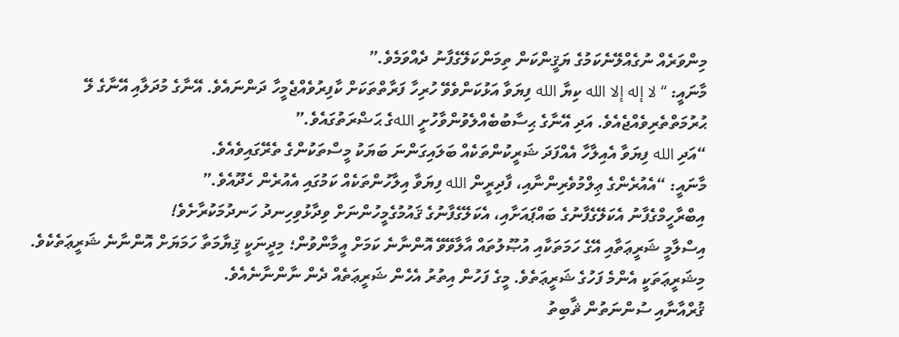މިންވަރެއް ނުގެއްލޭނެކަމުގެ ޔަޤީންކަން ތިމަންކަލޭގެފާނު ދެއްވަމެވެ.”
މާނައީ: “لا إله إلا الله ކިޔާ الله ފިޔަވާ އަޅުކަންވެވޭ ހުރިހާ ފަރާތްތަކަށް ކާފިރުވެއްޖެމީހާ ދަންނައެވެ. އޭނާގެ މުދަލާއި އޭނާގެ ލޭ ޙުރުމަތްތެރިވެއްޖެއެވެ. އަދި އޭނާގެ ޙިސާބުބެއްލެވުންވާހުށީ اللهގެ ޙަޟްރަތުގައެވެ.”
“އަދި الله ފިޔަވާ އެއިލާހާ އެއްފަދަ ޝަރީކުންތަކެއް ބަލައިގަންނަ ބަޔަކު މީސްތަކުންގެ ތެރޭގައިވެއެވެ.
މާނައީ: “އެއުރެންގެ ޢިލްމުވެރިންނާއި، ފާދިރީން الله ފިޔަވާ އިލާހުންތަކެއް ކަމުގައި އެއުރެން ހެދޫއެވެ.”
އިބްރާހީމްގެފާނު އެކަލޭގެފާނުގެ ބައްޕައަށާއި، އެކަލޭގެފާނުގެ ޤައުމުގެމީހުންނަށް ވިދާޅުވިހިނދު ހަނދުމަކުރާށެވެ!
އިސްލާމީ ޝަރީޢަތާއި އޭގެ ހަމަތަކާއި އުޞޫލުތައް އާލާވޭވޭ އޮންނާނެ ކަމަށް އީމާންވުން؛ މިދީނަކީ ޤިޔާމަތާ ހަމަޔަށް އޮންނާނެ ޝަރީޢަތެކެވެ. މިޝަރީޢަތަކީ އެންމެ ފަހުގެ ޝަރީޢަތެވެ. މީގެ ފަހުން އިތުރު އެހެން ޝަރީޢަތެއް ދެން ނާންނާނެއެވެ.
ޤުރްއާނާއި ސުންނަތުން ޘާބިތު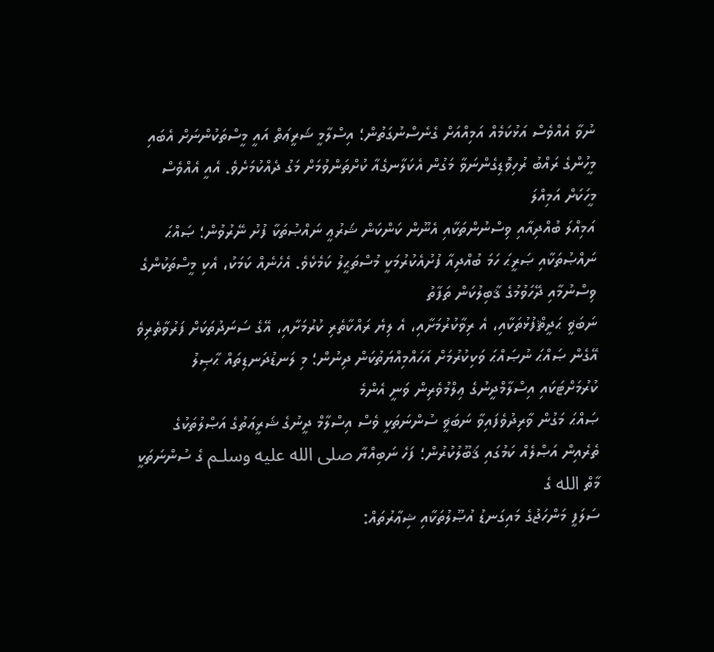ނުވާ އެއްވެސް އަޅުކަމެއް އަމިއްއަށް ގެނެސްނުގަތުން؛ އިސްލާމީ ޝަރީޢަތް އައީ މީސްތަކުންނަށް އެބައި މީހުންގެ ރައްބު ރުހިވޮޑިގެންނަވާ މަގުން އެކަލާނގެއާ ކުށްތަންވުމަށް މަގު ދެއްކުމަށެވެ. އެއީ އެއްވެސް މީހަކަށް އަމިއްލަ
އަމިއްލަ ބުއްދިއާއި ވިސްނުންތަކާއި އެނޫން ކަންކަން ޝަރުޢީ ނައްޞުތަކާ ފުށު ނޭރުވުން؛ ޞައްޙަ ނައްޞުތަކާއި ޞަރީޙަ ހަމަ ބުއްދިއާ ފުށުއެކުރުމަކީ މުސްތަޙީލު ކަމެކެވެ. އެހެނެއް ކަމަކު، އެކި މީސްތަކުންގެ ވިސްނުމާއި ދޭހަވުމުގެ ޤާބިލުކަން ތަފާތު
ނަބަޥީ ޙަދީޘްފުޅުތަކާއި، އެ ރިވާކުރުމަށާއި، އެ ލިޔެ ރައްކާތެރި ކުރުމަށާއި، އޭގެ ސަނަދުތަކަށް ފަރުވާތެރިވެ އޭގެން ޞައްޙަ ނުޞައްޙަ ވަކިކުރުމަށް އަހައްމިއްޔަތުކަން ދިނުން؛ މި ލަނޑުދަނޑިތައް ޙާޞިލު ކުރުމަށްޓަކައި އިސްލާމްދީނުގެ ޢިލްމުވެރިން ވަނީ އެންމެ
ޞައްޙަ މަގުން ވާރިދުވެފައިވާ ނަބަޥީ ސުންނަތަކީ ވެސް އިސްލާމް ދީނުގެ ޝަރީޢަތުގެ އަޞްލުތަކުގެ ތެރެއިން އަޞްލެއް ކަމުގައި ޤަބޫލުކުރުން؛ ފަހެ ނަބިއްޔާ صلى الله عليه وسلـم ގެ ސުންނަތަކީ މާތް الله ގެ
ސަލަފީ މަންހަޖުގެ މައިގަނޑު އުޞޫލުތަކާއި ޝިޢާރުތައް: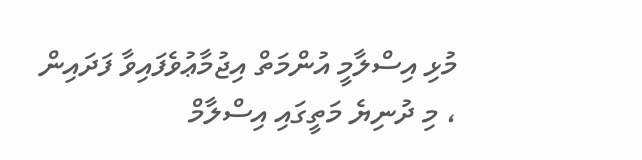މުޅި އިސްލާމީ އުންމަތް އިޖުމާޢުވެފައިވާ ފަދައިން ، މި ދުނިޔެ މަތީގައި އިސްލާމް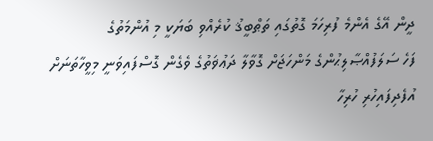ދީން އޭގެ އެންމެ ފުރިހަމަ ގޮތުގައި ތަޠްބީޤު ކުރެއްވި ބަޔަކީ މި އުންމަތުގެ
ފަހެ ސަލަފުއްޞާލިޙުންގެ މަންހަޖަށް ގޮވާލާ ދަޢުޥަތުގެ ވެގެން ގޮސްފައިވަނީ މިވީހާތަނަށް އުފެދިފައިހުރި ހުރިހާ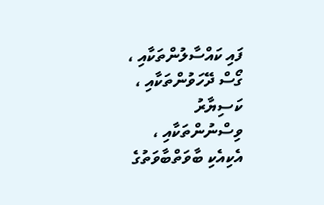ފައި ކައްސާލުންތަކާއި ، ގޯސް ދޭހަވުންތަކާއި ، ކަސިޔާރު ވިސްނުންތަކާއި ، އެކިއެކި ބާވަތްބާވަތުގެ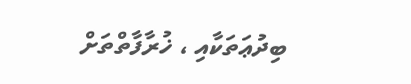ބިދުޢަތަކާއި ، ޚުރާފާތްތަށް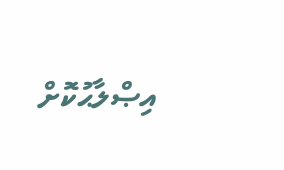އިޞްލާޙުކޮށް